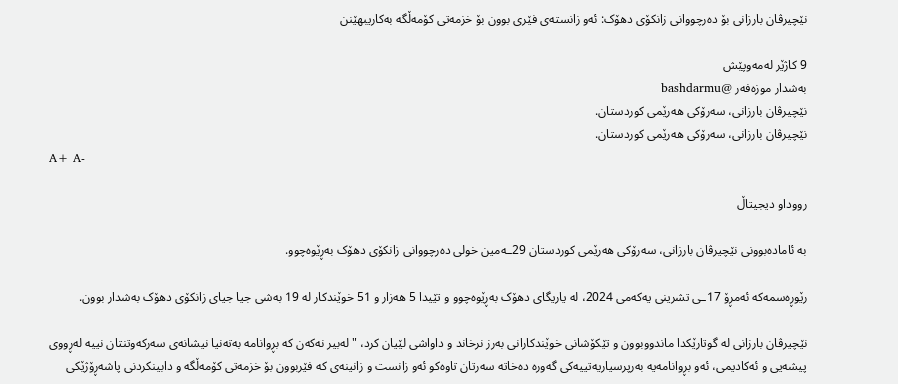نێچیرڤان بارزانی بۆ دەرچووانی زانکۆی دهۆک: ئەو زانستەی فێری بوون بۆ خزمەتی کۆمەڵگە بەکاریبهێنن

9 کاژێر له‌مه‌وپێش
بەشدار موزەفەر @bashdarmu
نێچیرڤان بارزانی، سەرۆکی هەرێمی کوردستان.
نێچیرڤان بارزانی، سەرۆکی هەرێمی کوردستان.
A+ A-

رووداو دیجیتاڵ

بە ئامادەبوونی نێچیرڤان بارزانی، سەرۆکی هەرێمی کوردستان 29ـەمین خولی دەرچووانی زانکۆی دهۆک بەڕێوەچوو.

رێوڕەسمەکە ئەمڕۆ 17ـی تشرینی یەکەمی 2024، لە یاریگای دهۆک بەڕێوەچوو و تێیدا 5 هەزار و 51 خوێندکار لە 19 بەشی جیا جیای زانکۆی دهۆک بەشدار بوون.

نێچیرڤان بارزانی لە گوتارێکدا ماندووبوون و تێکۆشانی خوێندکارانی بەرز نرخاند و داواشی لێیان کرد، "لەبیر نەکەن کە بڕوانامە بەتەنیا نیشانەی سەرکەوتنتان نییە لەڕووی پیشەیی و ئەکادیمی، ئەو بڕوانامەیە بەرپرسیاریەتییەکی گەورە دەخاتە سەرتان تاوەکو ئەو زانست و زانینەی کە فێربوون بۆ خزمەتی کۆمەڵگە و دابینکردنی پاشەڕۆژێکی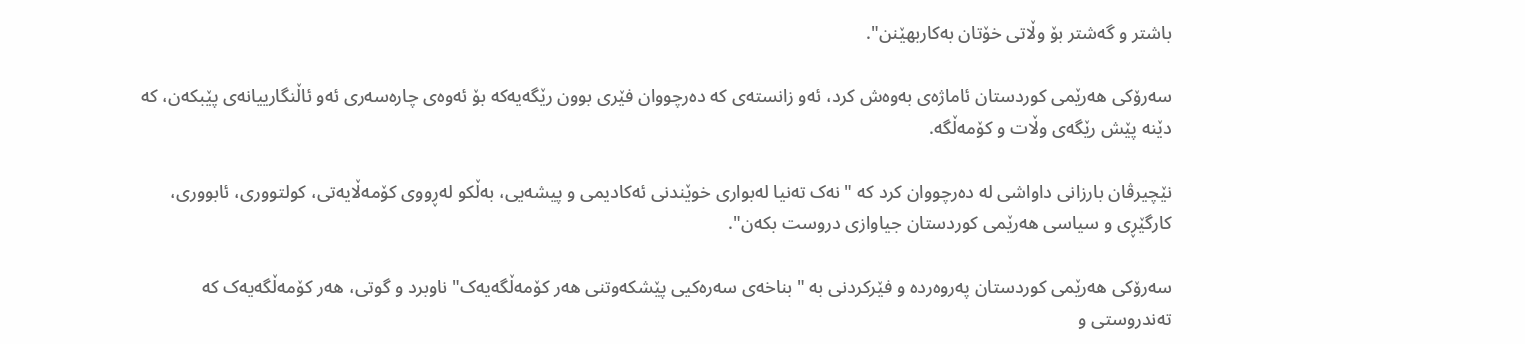باشتر و گەشتر بۆ وڵاتی خۆتان بەکاربهێنن".

سەرۆکی هەرێمی کوردستان ئاماژەی بەوەش کرد، ئەو زانستەی کە دەرچووان فێری بوون رێگەیەکە بۆ ئەوەی چارەسەری ئەو ئاڵنگارییانەی پێبکەن، کە دێنە پێش رێگەی وڵات و کۆمەڵگە.

نێچیرڤان بارزانی داواشی لە دەرچووان کرد کە "نەک تەنیا لەبواری خوێندنی ئەکادیمی و پیشەیی، بەڵکو لەڕووی کۆمەڵایەتی، کولتووری، ئابووری، کارگێڕی و سیاسی هەرێمی کوردستان جیاوازی دروست بکەن".

سەرۆکی هەرێمی کوردستان پەروەردە و فێرکردنی بە "بناخەی سەرەکیی پێشکەوتنی هەر کۆمەڵگەیەک" ناوبرد و گوتی، هەر کۆمەڵگەیەک کە تەندروستی و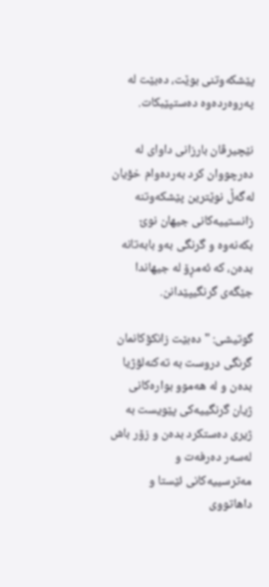پێشکەوتنی بوێت، دەبێت لە پەروەردەوە دەستپێبکات.

نێچیرڤان بارزانی داوای لە دەرچووان کرد بەردەوام خۆیان لەگەڵ نوێترین پێشکەوتنە زانستییەکانی جیهان نوێ بکەنەوە و گرنگی بەو بابەتانە بدەن، کە ئەمڕۆ لە جیهاندا جێگەی گرنگیپێدانن.

گوتیشی: "دەبێت زانکۆکانمان گرنگی دروست بە تەکنەلۆژیا بدەن و لە هەموو بوارەکانی ژیان گرنگییەکی پێویست بە ژیری دەستکرد بدەن و زۆر باش لەسەر دەرفەت و مەترسییەکانی ئێستا و داهاتووی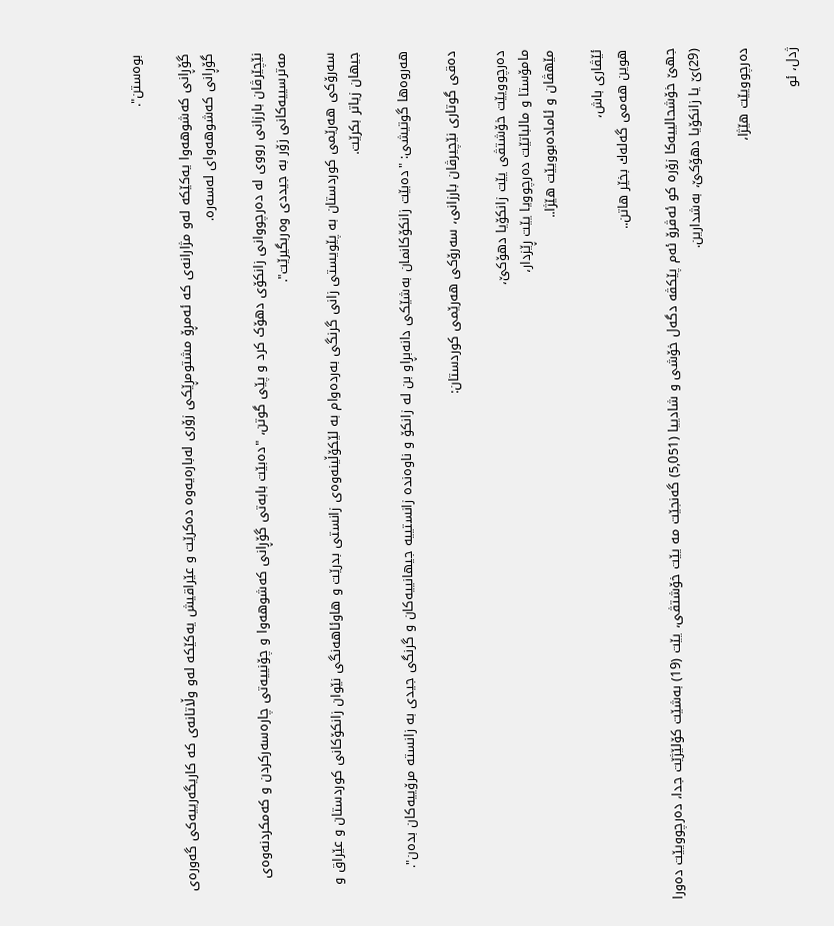بوەستن".

گۆڕانی کەشوهەوا یەکێکە لەو مژارانەی کە ئەمڕۆ مشتومڕێکی زۆری لەبارەیەوە دەکرێت و عێراقیش یەکێکە لەو وڵاتانەی کە کاریگەرییەکی گەورەی گۆڕانی کەشوهەوای لەسەرە.

نێچێرڤان بارزانی رووی لە دەرچووانی زانکۆی دهۆک کرد و پێی گوتن، "دەبێت بابەتی گۆڕانی کەشوهەوا و چۆنییەتی چارەسەرکردن و کەمکردنەوەی مەترسییەکانی زۆر بە جیددی وەربگیرێت".

سەرۆکی هەرێمی کوردستان بە پێویستی زانی گرنگی بەردەوام بە لێکۆڵینەوەی زانستی بدرێت و هاوئاهەنگی نێوان زانکۆکانی کوردستان و عێراق و جیهان زیاتر بکرێت.

هەروەها گوتیشی: "دەبێت زانکۆکانمان بەشێکی دانەبڕاو بن لە زانکۆ و ناوەندە زانستییە جیهانییەکان و گرنگی جیدی بە زانستە مرۆییەکان بدەن".

دەقی گوتاری نێچیرڤان بارزانی، سەرۆکی هەرێمی کوردستان:

ده‌رچوويێت خۆشتڤى يێت زانكۆيا دهۆكێ،
مامۆستا و مالباتێت ده‌رچوويا يێت ڕێزدار،
مێهڤان و ئاماده‌بوويێت هێژا..

ئێڤارى باش،
هوين هه‌مى گه‌له‌ك‌ بخێر هاتن..

جهێ خۆشحالييه‌كا زۆره‌ كو‌ ئه‌ڤرۆ ئه‌م پێكڤه دگه‌ل خۆشى و شادييا (5,051) گه‌نجێت مه‌ يێت خۆشتڤى، يێت (19) به‌شێت كۆلێژێت جدا، ده‌رچوويێت ده‌ورا (29)ێ يا زانكۆيا دهۆكێ، به‌شدارين.

ده‌رچوويێت هێژا،

ژدل، ئو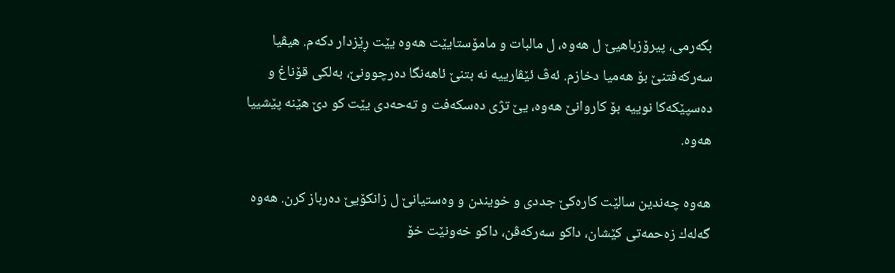بگه‌رمى، پيرۆزباهيێ ل هه‌وه‌، ل مالبات و مامۆستايێت هه‌وه‌ يێت ڕێزدار دكه‌م. هيڤيا سه‌ركه‌فتنێ بۆ هه‌ميا دخازم. ئه‌ڤ ئێڤارييه‌ نه‌ بتنێ ئاهه‌نگا ده‌رچوونێ، به‌لكى قۆناغ و ده‌سپێكه‌كا نوييه‌ بۆ كاروانێ هه‌وه‌، يێ تژى ده‌سكه‌فت و ته‌حه‌دى يێت كو دێ هێنه‌ پێشييا هه‌وه‌.

هه‌وه‌ چه‌ندين سالێت كاره‌كێ جددى و خويندن و وه‌ستيانێ ل زانكۆيێ ده‌رباز كرن. هه‌وه‌ گه‌له‌ك زه‌حمه‌تى كێشان، داكو سه‌ركه‌ڤن، داكو خه‌ونێت خۆ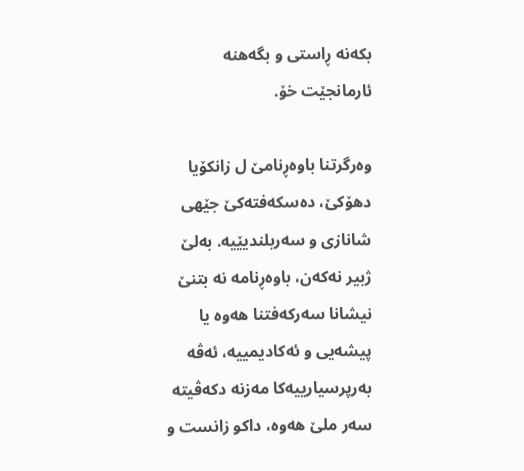بكه‌نه‌ ڕاستى و بگه‌هنه‌ ئارمانجێت خۆ.

وه‌رگرتنا باوه‌ڕنامێ ل زانكۆيا دهۆكێ، ده‌سكه‌فته‌كێ جێهى شانازى و سه‌ربلنديێيه‌. به‌لێ ژبير نه‌كه‌ن، باوه‌ڕنامه‌ نه‌ بتنێ نيشانا سه‌ركه‌فتنا هه‌وه‌ يا پيشه‌يى و ئه‌كاديمييه‌، ئه‌ڤه‌ به‌رپرسيارييه‌كا مه‌زنه‌ دكه‌ڤيته‌ سه‌ر ملێ هه‌وه‌، داكو زانست و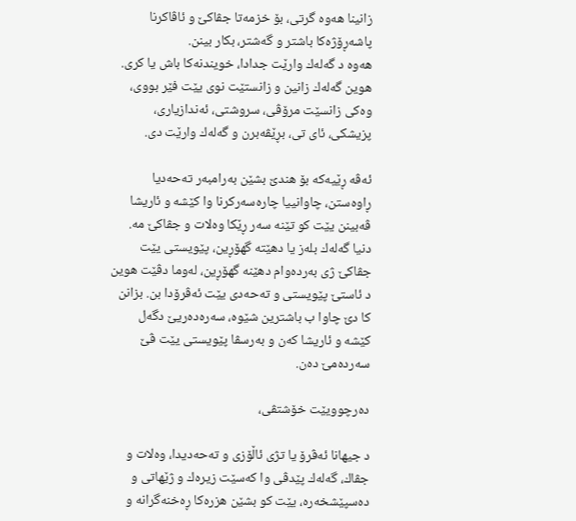زانينا هه‌وه‌ گرتى، بۆ خزمه‌تا جڤاكێ و ئاڤاكرنا پاشه‌ڕۆژه‌كا باشتر و گه‌شتر، بكار بينن.
هه‌وه‌ د گه‌له‌ك وارێت جدادا، خويندنه‌كا باش يا كرى. هوين گه‌له‌ك زانين و زانستێت نوى يێت فێر بووى، وه‌كى زانسێت مرۆڤى، سروشتى، ئه‌ندازيارى، پزيشكى، ئاى تى، بڕێڤه‌برن و گه‌له‌ك وارێت دى.

ئه‌ڤه‌ ڕێيه‌كه‌ بۆ هندێ بشێن به‌رامبه‌ر ته‌حه‌ديا ڕاوه‌ستن، چاوانييا چاره‌سه‌ركرنا وا كێشه‌ و ئاريشا ڤه‌بينن يێت كو تێنه‌ سه‌ر ڕێكا وه‌لات و جڤاكێ مه‌. دنيا گه‌له‌ك بله‌ز يا دهێته‌ گهۆڕين، پێويستى يێت جڤاكێ ژى به‌رده‌وام دهێنه‌ گهۆڕين، له‌وما دڤێت هوين د ئاستێ پێويستى و ته‌حه‌دى يێت ئه‌ڤرۆدا بن. بزانن كا دێ چاوا ب باشترين شێوه‌، سه‌ره‌ده‌ريێ دگه‌ل كێشه‌ و ئاريشا كه‌ن و به‌رسڤا پێويستى يێت ڤێ سه‌رده‌مێ ده‌ن.

ده‌رچوويێت خۆشتڤى،

د جيهانا ئه‌ڤرۆ يا تژى ئاڵۆزى و ته‌حه‌ديدا، وه‌لات و جڤاك، گه‌له‌ك پێدڤى وا كه‌سێت زيره‌ك ‌و ژێهاتى و ده‌سپێشخه‌ره‌، يێت كو بشێن هزره‌كا ڕه‌خنه‌گرانه و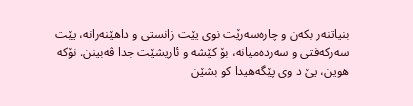بنياتنه‌ر‌ بكه‌ن و چاره‌سه‌رێت نوى يێت زانستى و داهێنه‌رانه‌، يێت سه‌ركه‌فتى و سه‌رده‌ميانه‌، بۆ كێشه‌ و ئاريشێت جدا ڤه‌بينن. نۆكه‌ هوين، يێ د وى پێگه‌هيدا كو بشێن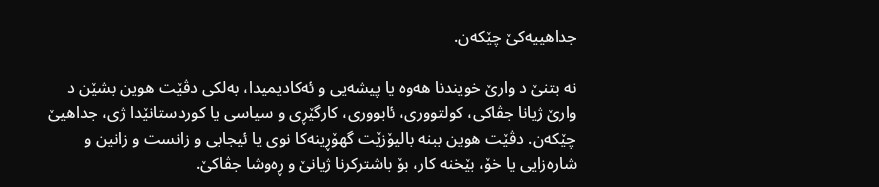جداهييه‌كێ چێكه‌ن.

نه‌ بتنێ د وارێ خويندنا هه‌وه‌ يا پيشه‌يى و ئه‌كاديميدا، به‌لكى دڤێت هوين بشێن د وارێ ژيانا جڤاكى، كولتوورى، ئابوورى، كارگێڕى و سياسى يا كوردستانێدا ژى، جداهيێ چێكه‌ن. دڤێت هوين ببنه‌ باليۆزێت گهۆڕينه‌كا نوى يا ئيجابى و زانست و زانين و شاره‌زايى يا خۆ، بێخنه‌ كار، بۆ باشتركرنا ژيانێ و ڕه‌وشا جڤاكێ.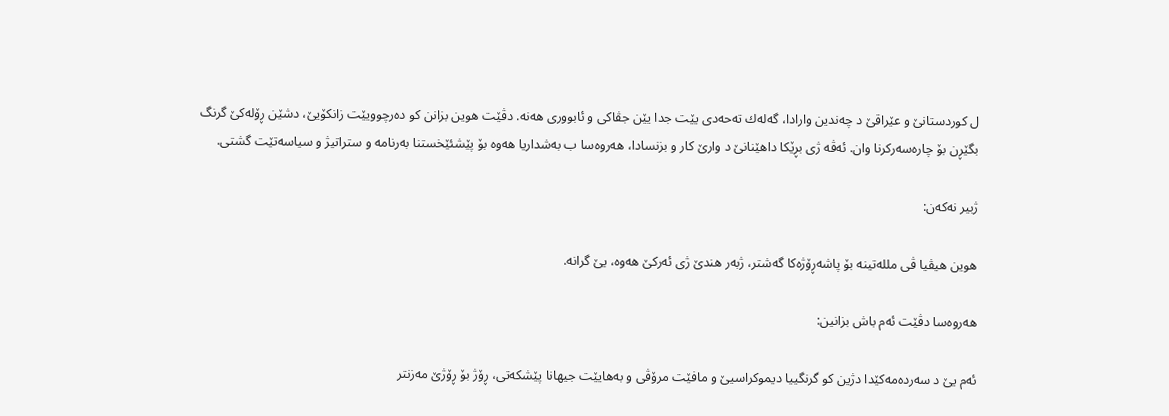ل كوردستانێ و عێراقێ د چه‌ندين وارادا، گه‌له‌ك ته‌حه‌دى يێت جدا يێن جڤاكى و ئابوورى هه‌نه‌. دڤێت هوين بزانن كو ده‌رچوويێت زانكۆيێ، دشێن ڕۆله‌كێ گرنگ بگێڕن بۆ چاره‌سه‌ركرنا وان. ئه‌ڤه‌ ژى بڕێكا داهێنانێ د وارێ كار و بزنسادا، هه‌روه‌سا ب‌ به‌شداريا هه‌وه‌ بۆ پێشئێخستنا به‌رنامه‌ و ستراتيژ و سياسه‌تێت گشتى.

ژبير نه‌كه‌ن:

هوين هيڤيا ڤى ملله‌تينه‌ بۆ پاشه‌ڕۆژه‌كا گه‌شتر، ژبه‌ر هندێ ژى ئه‌ركێ هه‌وه، يێ گرانه‌.

هه‌روه‌سا دڤێت ئه‌م باش بزانين:

ئه‌م يێ د سه‌رده‌مه‌كێدا دژين كو گرنگييا ديموكراسيێ و مافێت مرۆڤى و به‌هايێت جيهانا پێشكه‌تى، ڕۆژ بۆ ڕۆژێ مه‌زنتر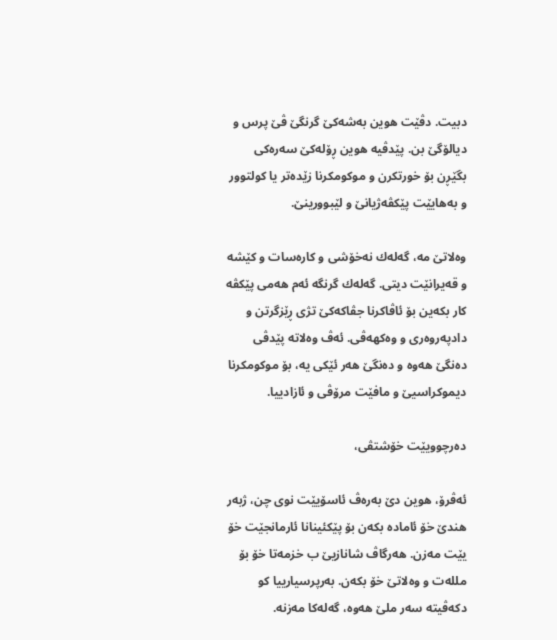دبيت. دڤێت هوين به‌شه‌كێ گرنگێ ڤێ پرس و ديالۆگێ بن. پێدڤيه‌ هوين ڕۆله‌كێ سه‌ره‌كى بگێڕن بۆ خورتكرن و موكومكرنا زێده‌تر يا كولتوور و به‌هايێت پێكڤه‌ژيانێ و لێبوورينێ.

وه‌لاتێ مه‌، گه‌له‌ك نه‌خۆشى و كاره‌سات و كێشه‌ و قه‌يرانێت ديتى. گه‌له‌ك گرنگه‌ ئه‌م هه‌مى پێكڤه‌ كار بكه‌ين بۆ ئاڤاكرنا جڤاكه‌كێ تژى ڕێزگرتن و دادپه‌روه‌رى و وه‌كهه‌ڤى. ئه‌ڤ وه‌لاته‌ پێدڤى ده‌نگێ هه‌وه‌ و ده‌نگێ هه‌ر ئێكى يه‌، بۆ موكومكرنا ديموكراسيێ و مافێت مرۆڤى و ئازادييا.

ده‌رچوويێت خۆشتڤى،

ئه‌ڤرۆ، هوين دێ به‌ره‌ڤ ئاسۆيێت نوى چن، ژبه‌ر هندێ خۆ ئاماده‌ بكه‌ن بۆ پێكئينانا ئارمانجێت خۆ يێت مه‌زن. هه‌رگاڤ شانازيێ ب خزمه‌تا خۆ بۆ ملله‌ت و وه‌لاتێ خۆ بكه‌ن. به‌رپرسيارييا كو دكه‌ڤيته‌ سه‌ر ملێ هه‌وه‌، گه‌له‌كا مه‌زنه‌.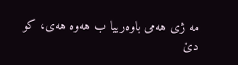مه‌ ژى هه‌مى باوه‌رييا ب هه‌وه‌ هه‌ى، كو دێ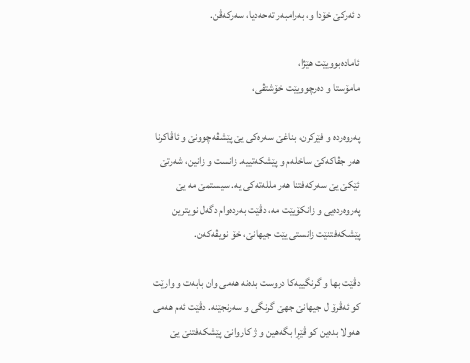د ئه‌ركێ خۆدا و، به‌رامبه‌ر ته‌حه‌ديا، سه‌ركه‌ڤن.

ئاماده‌بوويێت هێژا،
مامۆستا و ده‌رچوويێت خۆشتڤى،

په‌روه‌رده‌ و فێركرن، بناغێ سه‌ره‌كى يێ پێشڤه‌چوونێ و ئاڤاكرنا هه‌ر جڤاكه‌كێ ساخله‌م و پێشكه‌تييه‌. زانست و زانين، شه‌رتێ ئێكێ يێ سه‌ركه‌فتنا هه‌ر ملله‌ته‌كى يه‌. سيستمێ مه‌ يێ په‌روه‌رده‌يى و زانكۆيێت مه‌، دڤێت به‌رده‌وام دگه‌ل نويترين پێشكه‌فتنێت زانستى يێت جيهانێ، خۆ نويڤه‌كه‌ن.

دڤێت بها و گرنگييه‌كا دروست بده‌نه‌ هه‌مى وان بابه‌ت و وارێت كو ئه‌ڤرۆ ل جيهانێ جهێ گرنگى و سه‌رنجێنه‌. دڤێت ئه‌م هه‌مى هه‌ولا بده‌ين كو ڤێڕا بگه‌هين و ژ كاروانێ پێشكه‌فتنێ يێ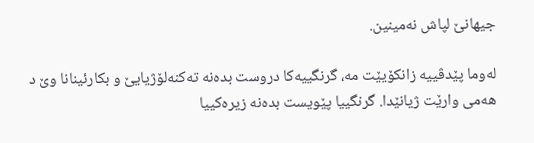جيهانێ لپاش نه‌مينين.

له‌وما پێدڤييه‌ زانكۆيێت مه‌، گرنگييه‌كا دروست بده‌نه‌ ته‌كنه‌لۆژيايێ و بكارئينانا وێ د هه‌مى وارێت ژيانێدا. گرنگييا پێويست‌ بده‌نه‌ زيره‌كييا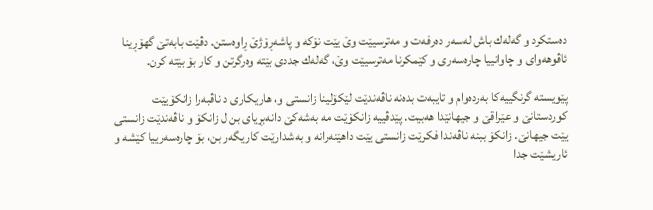ده‌ستكرد و گه‌له‌ك باش له‌سه‌ر ده‌رفه‌ت و مه‌ترسيێت وێ يێت نۆكه‌ و پاشه‌ڕۆژێ ڕاوه‌ستن. دڤێت بابه‌تێ گهۆڕينا ئاڤوهه‌واى و چاوانييا چاره‌سه‌رى و كێمكرنا مه‌ترسيێت وێ، گه‌له‌ك جددى بێته‌ وه‌رگرتن و كار بۆ بێته‌ كرن.

پێويسته‌ گرنگييه‌كا به‌رده‌وام و تايبه‌ت بده‌نه‌ ناڤه‌ندێت لێكۆلينا زانستى‌ و، هاريكارى د ناڤبه‌را زانكۆيێت كوردستانێ و عێراقێ و جيهانێدا هه‌بيت. پێدڤييه‌ زانكۆێت مه‌ به‌شه‌كێ دانه‌بڕياى بن ل زانكۆ و ناڤه‌ندێت زانستى يێت جيهانێ. زانكۆ ببنه‌ ناڤه‌ندا فكرێت زانستى يێت داهێنه‌رانه‌ و به‌شدارێت كاريگه‌ر بن، بۆ چاره‌سه‌رييا كێشه‌ و ئاريشێت جدا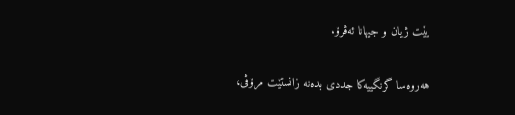يێت ژيان و جيهانا ئه‌ڤرۆ.

هه‌روه‌سا گرنگييه‌كا جددى بده‌نه‌ زانستێت مرۆڤى،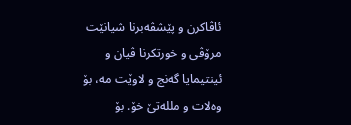ئاڤاكرن و پێشڤه‌برنا شيانێت مرۆڤى و خورتكرنا ڤيان و ئينتيمايا گه‌نج و لاوێت مه‌، بۆ وه‌لات و ملله‌تێ خۆ. بۆ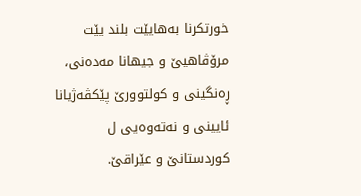خورتكرنا به‌هايێت بلند يێت مرۆڤاهيێ و جيهانا مه‌ده‌نى، ڕه‌نگينى و كولتوورێ پێكڤه‌ژيانا ئايينى و نه‌ته‌وه‌يى ل كوردستانێ و عێراقێ.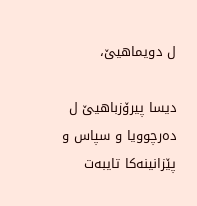ل دويماهيێ،

ديسا پيرۆزباهيێ ل ده‌رچوويا و سپاس و پێزانينه‌كا تايبه‌ت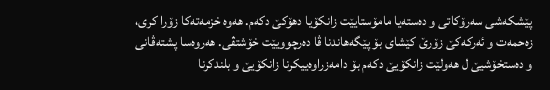پێشكه‌شى سه‌رۆكاتى و ده‌سته‌يا مامۆستايێت زانكۆيا دهۆكێ دكه‌م. هه‌وه‌ خزمه‌ته‌كا زۆرا كرى، زه‌حمه‌ت و ئه‌ركه‌كێ زۆرێ كێشاى بۆ پێگه‌هاندنا ڤا ده‌رچوويێت خۆشتڤى. هه‌روه‌سا پشته‌ڤانى و ده‌ستخۆشيێ ل هه‌ولێت زانكۆيێ دكه‌م بۆ دامه‌زراوه‌ييكرنا زانكۆيێ و بلندكرنا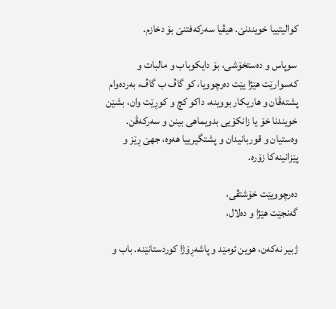كواليتييا خويندنێ. هيڤيا سه‌ركه‌فتنێ بۆ دخازم.

سوپاس و ده‌ستخۆشى، بۆ دايكوباب و مالبات و كه‌سوارێت هێژا يێت ده‌رچوويا، كو گاڤ ب گاڤ، به‌رده‌وام پشته‌ڤان و هاريكار بووينه،‌ داكو كچ و كوڕێت وان، بشێن خويندنا خۆ يا زانكۆيى بدويماهى بينن و سه‌ركه‌ڤن. وه‌ستيان و قوربانيدان و پشتگيرييا هه‌وه‌، جهێ ڕێز و پێزانينه‌كا زۆره‌.

ده‌رچوويێت خۆشتڤى،
گه‌نجێت هێژا و ده‌لال،

ژبير نه‌كه‌ن، هوين ئومێد و پاشه‌ڕۆژا كوردستانێنه‌. باب و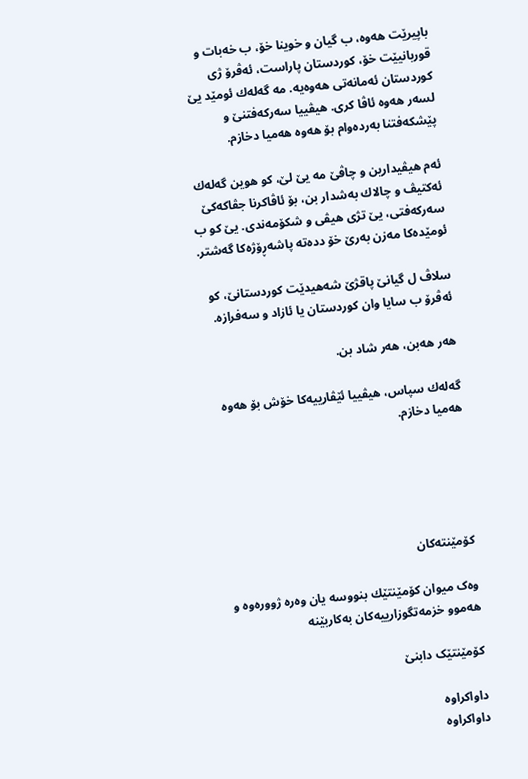باپيرێت هه‌وه‌، ب گيان و خوينا خۆ، ب خه‌بات و قوربانيێت خۆ، كوردستان پاراست، ئه‌ڤرۆ ژى كوردستان ئه‌مانه‌تى هه‌وه‌يه‌. مه‌ گه‌له‌ك ئومێد يێ لسه‌ر هه‌وه‌ ئاڤا كرى. هيڤييا سه‌ركه‌فتنێ و پێشكه‌فتنا به‌رده‌وام بۆ هه‌وه‌ هه‌ميا دخازم.

ئه‌م هيڤيدارين و چاڤێ مه‌ يێ لێ، كو هوين گه‌له‌ك ئه‌كتيڤ و چالاك به‌شدار بن، بۆ ئاڤاكرنا جڤاكه‌كێ سه‌ركه‌فتى، يێ تژى هيڤى و شكۆمه‌ندى. يێ كو ب ئومێده‌كا مه‌زن به‌رێ خۆ دده‌ته‌ پاشه‌ڕۆژه‌كا گه‌شتر.

سلاڤ ل گيانێ پاقژێ شه‌هيدێت كوردستانێ، كو ئه‌ڤرۆ ب سايا وان كوردستان يا ئازاد و سه‌فرازه‌.

هه‌ر هه‌بن، هه‌ر شاد بن.

گه‌له‌ك سپاس، هيڤييا ئێڤارييه‌كا خۆش بۆ هه‌وه‌ هه‌ميا دخازم.





کۆمێنتەکان

وەک میوان کۆمێنتێك بنووسە یان وەرە ژوورەوە و هه‌موو خزمەتگوزارییەکان به‌كاربێنه‌

کۆمێنتێک دابنێ

داواکراوە
داواکراوە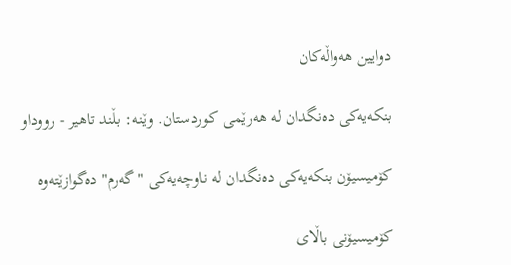دوایین هەواڵەکان

بنکەیەکی دەنگدان لە هەرێمی کوردستان. وێنە: بڵند تاهیر - رووداو

کۆمیسیۆن بنکەیەکی دەنگدان لە ناوچەیەکى "گەرم" دەگوازێتەوە

کۆمیسیۆنى باڵاى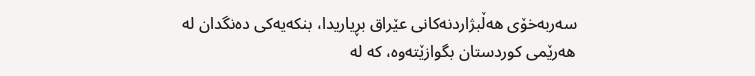سەربەخۆى هەڵبژاردنەکانى عێراق بڕیاریدا، بنکەیەکی دەنگدان لە هەرێمى کوردستان بگوازێتەوە، کە لە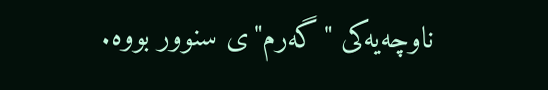ناوچەیەکى "گەرم"ی سنوور بووە.